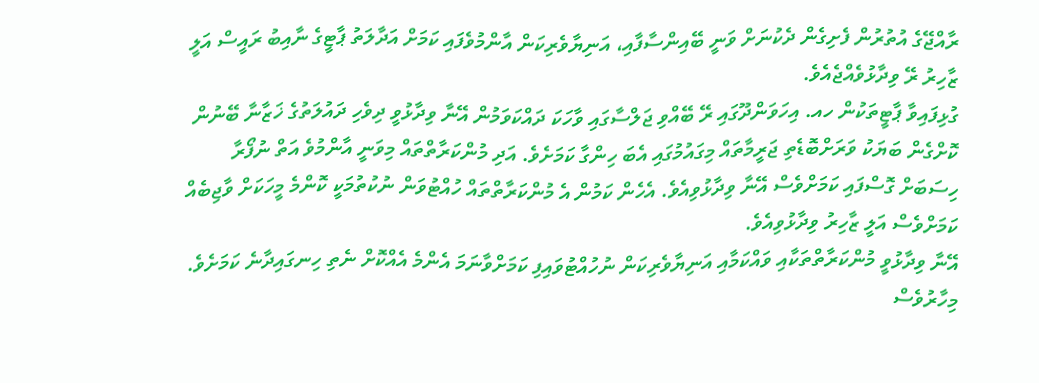ރާއްޖޭގެ އުތުރުން ފެށިގެން ދެކުނަށް ވަނީ ބޭއިންސާފާއި، އަނިޔާވެރިކަން އާންމުވެފައި ކަމަށް އަދާލަތު ޕާޓީގެ ނާއިބު ރައީސް އަލީ ޒާހިރު ރޭ ވިދާޅުވެއްޖެއެވެ.
ގުޅިފައިވާ ޕާޓީތަކުން ހއ. އިހަވަންދޫގައި ރޭ ބޭއްވި ޖަލްސާގައި ވާހަކަ ދައްކަވަމުން އޭނާ ވިދާޅުވީ ދިވެހި ދައުލަތުގެ ޚަޒާނާ ބޭނުން ކޮށްގެން ބަޔަކު ވަރަށްބޮޑެތި ޖަރީމާތައް މިގައުމުގައި އެބަ ހިންގާ ކަމަށެވެ. އަދި މުންކަރާތްތައް މިވަނީ އާންމުވެ އަތް ނުފޯރާ ހިސަބަށް ގޮސްފައި ކަމަށްވެސް އޭނާ ވިދާޅުވިއެވެ. އެހެން ކަމުން އެ މުންކަރާތްތައް ހުއްޓުވަން ނުކުތުމަކީ ކޮންމެ މީހަކަށް ވާޖިބެއް ކަމަށްވެސް އަލީ ޒާހިރު ވިދާޅުވިއެވެ.
އޭނާ ވިދާޅުވީ މުންކަރާތްތަކާއި ވައްކަމާއި އަނިޔާވެރިކަން ނުހުއްޓުވައިފި ކަމަށްވާނަމަ އެންމެ އެއްކޮށް ނެތި ހިނގައިދާނެ ކަމަށެވެ.
މިހާރުވެސް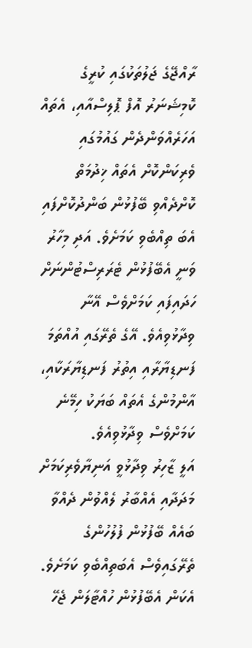ރާއްޖޭގެ ޖަލުތަކުގައި ކުރީގެ ކޮމިޝަނަރު އޮފް ޕޮލިސްއާއި، އެތައް އަހަރެއްވަންދެން ގައުމުގައި ވެރިކަންކޮށް އެތައް ޚިދުމަތް ކޮށްދެއްވި ބޭފުޅުން ބަންދުކޮށްފައި އެބަ ތިއްބެވި ކަމަށެވެ. އަދި މިހާރު ވަނީ އެބޭފުޅުން ޓެރަރިސްޓުންނަށް ހަދައިފައި ކަމަށްވެސް އޭނާ ވިދާޅުވިއެވެ. އޭގެ ތެރޭގައި އުއްތަމަ ފަނޑިޔާރާއި އިތުރު ފަނޑިޔާރަކާއި، އާންމުންގެ އެތައް ބަޔަކު ހިމޭނެ ކަމަށްވެސް ވިދާޅުވިއެވެ.
އަލީ ޒާހިރު ވިދާޅުވީ އަނިޔާވެރިކަމަށް މަދަދާއި އެއްބާރު ލެއްވުން ދެއްވާ ބައެއް ބޭފުޅުން ފުލުހުންގެ ތެރޭގައިވެސް އެބަތިއްބެވި ކަމަށެވެ. އެކަން އެބޭފުޅުން ހުއްޓާލަން ޖެހޭ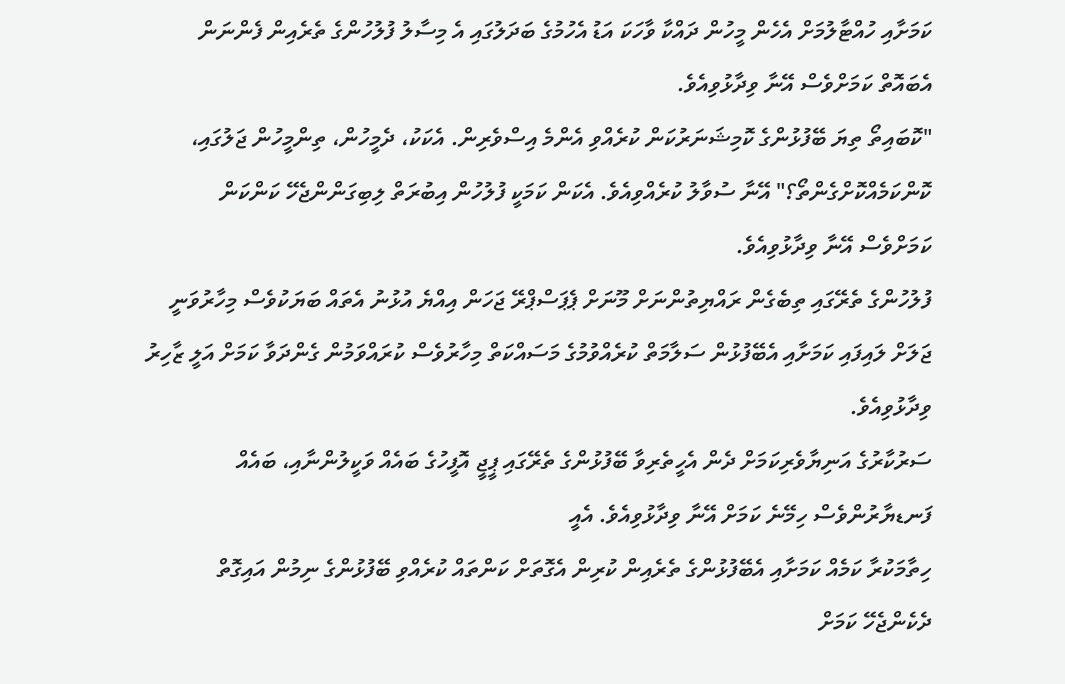ކަމަށާއި ހުއްޓާލުމަށް އެހެން މީހުން ދައްކާ ވާހަކަ އަޑު އެހުމުގެ ބަދަލުގައި އެ މިސާލު ފުލުހުންގެ ތެރެއިން ފެންނަން އެބައޮތް ކަމަށްވެސް އޭނާ ވިދާޅުވިއެވެ.
"ކޮބައިތޯ ތިޔަ ބޭފުޅުންގެ ކޮމިޝަނަރުކަން ކުރެއްވި އެންމެ އިސްވެރިން. އެކަކު، ދެމީހުން، ތިންމީހުން ޖަލުގައި، ކޮންކަމެއްކޮށްގެންތޯ؟" އޭނާ ސުވާލު ކުރެއްވިއެވެ. އެކަން ކަމަކީ ފުލުހުން އިބުރަތް ލިބިގަންންޖެހޭ ކަންކަން ކަމަށްވެސް އޭނާ ވިދާޅުވިއެވެ.
ފުލުހުންގެ ތެރޭގައި ތިބެގެން ރައްޔިތުންނަށް މޫނަށް ޕެޕަސްޕްރޭ ޖަހަން އިއްޔެ އުޅުނު އެތައް ބަޔަކުވެސް މިހާރުވަނީ ޖަލަށް ލައިފައި ކަމަށާއި އެބޭފުޅުން ސަލާމަތް ކުރެއްވުމުގެ މަސައްކަތް މިހާރުވެސް ކުރައްވަމުން ގެންދަވާ ކަމަށް އަލީ ޒާހިރު ވިދާޅުވިއެވެ.
ސަރުކާރުގެ އަނިޔާވެރިކަމަށް ދެން އެހީތެރިވާ ބޭފުޅުންގެ ތެރޭގައި ޕީޖީ އޮފީހުގެ ބައެއް ވަކީލުންނާއި، ބައެއް ފަނޑޔާރުންވެސް ހިމޭނެ ކަމަށް އޭނާ ވިދާޅުވިއެވެ. އެއީ
ހިތާމަކުރާ ކަމެއް ކަމަށާއި އެބޭފުޅުންގެ ތެރެއިން ކުރިން އެގޮތަށް ކަންތައް ކުރެއްވި ބޭފުޅުންގެ ނިމުން އައިގޮތް ދެކެންޖެހޭ ކަމަށް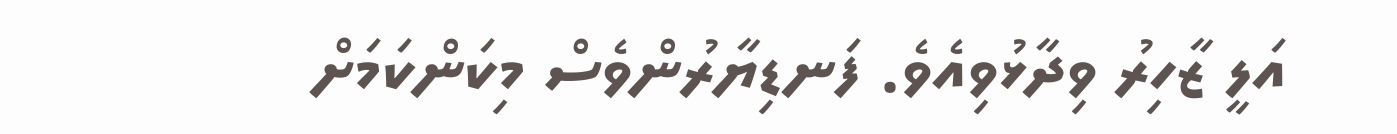އަލީ ޒާހިރު ވިދާޅުވިއެވެ. ފަނޑިޔާރުންވެސް މިކަންކަމަށް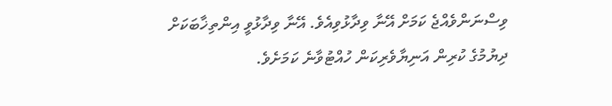ވިސްނަންވެއްޖެ ކަމަށް އޭނާ ވިދާޅުވިއެވެ. އޭނާ ވިދާޅުވީ އިންތިޚާބަކަށް ދިޔުމުގެ ކުރިން އަނިޔާވެރިކަން ހުއްޓުވާނެ ކަމަށެވެ.